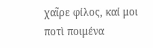χαῖρε φίλος, καί μοι ποτὶ ποιμένα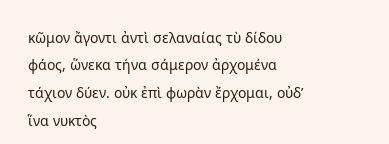κῶμον ἄγοντι ἀντὶ σελαναίας τὺ δίδου φάος, ὥνεκα τήνα σάμερον ἀρχομένα τάχιον δύεν. οὐκ ἐπὶ φωρὰν ἔρχομαι, οὐδ’ ἵνα νυκτὸς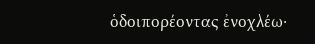ὁδοιπορέοντας ἐνοχλέω·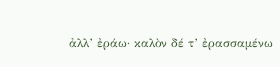ἀλλ’ ἐράω· καλὸν δέ τ’ ἐρασσαμένω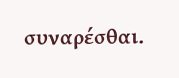συναρέσθαι.